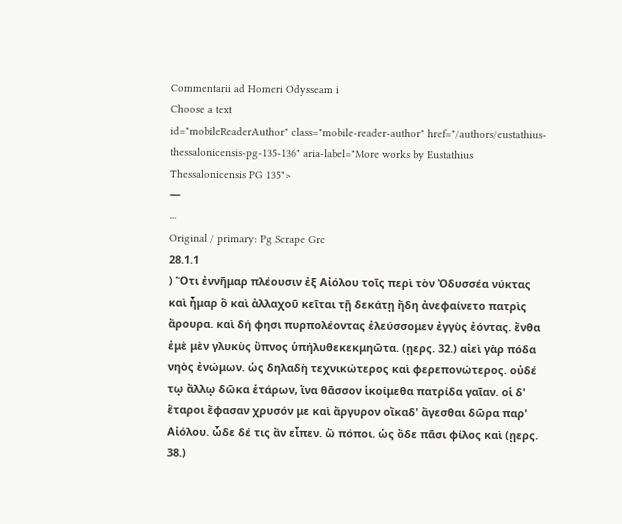Commentarii ad Homeri Odysseam i
Choose a text
id="mobileReaderAuthor" class="mobile-reader-author" href="/authors/eustathius-thessalonicensis-pg-135-136" aria-label="More works by Eustathius Thessalonicensis PG 135">
—
⋯
Original / primary: Pg Scrape Grc
28.1.1
) Ὅτι ἐννῆμαρ πλέουσιν ἐξ Αἰόλου τοῖς περὶ τὸν Ὀδυσσέα νύκτας καὶ ἦμαρ ὃ καὶ ἀλλαχοῦ κεῖται τῇ δεκάτῃ ἤδη ἀνεφαίνετο πατρὶς ἄρουρα. καὶ δή φησι πυρπολέοντας ἐλεύσσομεν ἐγγὺς ἐόντας. ἔνθα ἐμὲ μὲν γλυκὺς ὕπνος ὑπήλυθεκεκμηῶτα. (ῃερς. 32.) αἰεὶ γὰρ πόδα νηὸς ἐνώμων. ὡς δηλαδὴ τεχνικώτερος καὶ φερεπονώτερος. οὐδέ τῳ ἄλλῳ δῶκα ἑτάρων, ἵνα θᾶσσον ἱκοίμεθα πατρίδα γαῖαν. οἱ δ' ἕταροι ἔφασαν χρυσόν με καὶ ἄργυρον οἴκαδ' ἄγεσθαι δῶρα παρ' Αἰόλου. ὧδε δέ τις ἂν εἶπεν. ὢ πόποι. ὡς ὅδε πᾶσι φίλος καὶ (ῃερς. 38.)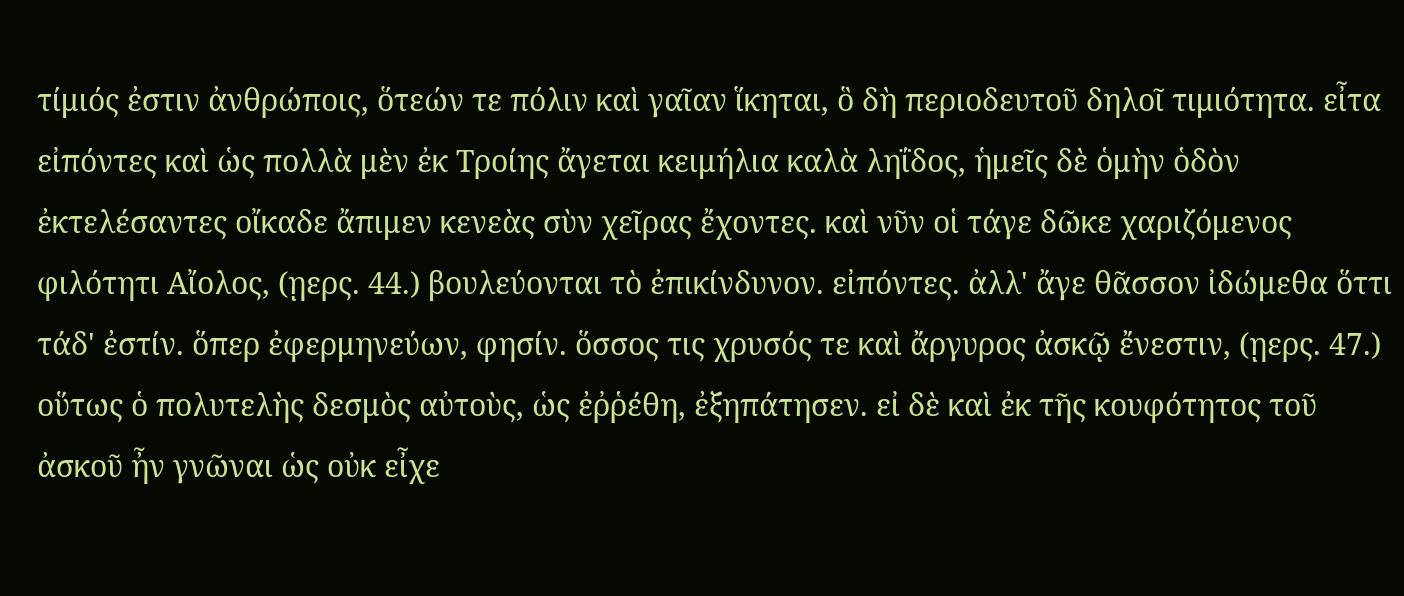τίμιός ἐστιν ἀνθρώποις, ὅτεών τε πόλιν καὶ γαῖαν ἵκηται, ὃ δὴ περιοδευτοῦ δηλοῖ τιμιότητα. εἶτα εἰπόντες καὶ ὡς πολλὰ μὲν ἐκ Τροίης ἄγεται κειμήλια καλὰ ληΐδος, ἡμεῖς δὲ ὁμὴν ὁδὸν ἐκτελέσαντες οἴκαδε ἄπιμεν κενεὰς σὺν χεῖρας ἔχοντες. καὶ νῦν οἱ τάγε δῶκε χαριζόμενος φιλότητι Αἴολος, (ῃερς. 44.) βουλεύονται τὸ ἐπικίνδυνον. εἰπόντες. ἀλλ' ἄγε θᾶσσον ἰδώμεθα ὅττι τάδ' ἐστίν. ὅπερ ἐφερμηνεύων, φησίν. ὅσσος τις χρυσός τε καὶ ἄργυρος ἀσκῷ ἔνεστιν, (ῃερς. 47.) οὕτως ὁ πολυτελὴς δεσμὸς αὐτοὺς, ὡς ἐῤῥέθη, ἐξηπάτησεν. εἰ δὲ καὶ ἐκ τῆς κουφότητος τοῦ ἀσκοῦ ἦν γνῶναι ὡς οὐκ εἶχε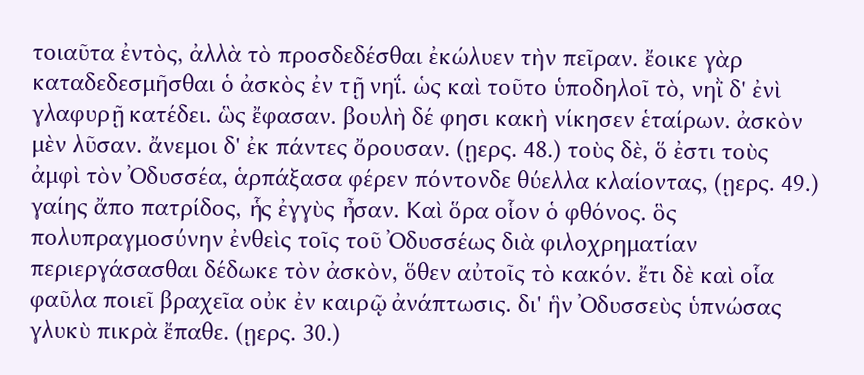τοιαῦτα ἐντὸς, ἀλλὰ τὸ προσδεδέσθαι ἐκώλυεν τὴν πεῖραν. ἔοικε γὰρ καταδεδεσμῆσθαι ὁ ἀσκὸς ἐν τῇ νηΐ. ὡς καὶ τοῦτο ὑποδηλοῖ τὸ, νηῒ δ' ἐνὶ γλαφυρῇ κατέδει. ὣς ἔφασαν. βουλὴ δέ φησι κακὴ νίκησεν ἑταίρων. ἀσκὸν μὲν λῦσαν. ἄνεμοι δ' ἐκ πάντες ὄρουσαν. (ῃερς. 48.) τοὺς δὲ, ὅ ἐστι τοὺς ἀμφὶ τὸν Ὀδυσσέα, ἁρπάξασα φέρεν πόντονδε θύελλα κλαίοντας, (ῃερς. 49.) γαίης ἄπο πατρίδος, ἧς ἐγγὺς ἦσαν. Καὶ ὅρα οἷον ὁ φθόνος. ὃς πολυπραγμοσύνην ἐνθεὶς τοῖς τοῦ Ὀδυσσέως διὰ φιλοχρηματίαν περιεργάσασθαι δέδωκε τὸν ἀσκὸν, ὅθεν αὐτοῖς τὸ κακόν. ἔτι δὲ καὶ οἷα φαῦλα ποιεῖ βραχεῖα οὐκ ἐν καιρῷ ἀνάπτωσις. δι' ἣν Ὀδυσσεὺς ὑπνώσας γλυκὺ πικρὰ ἔπαθε. (ῃερς. 30.)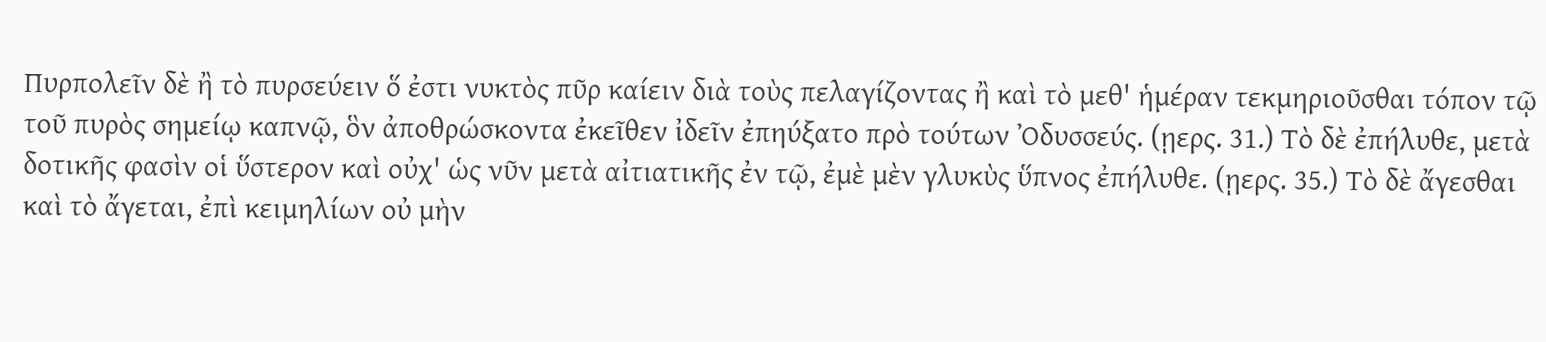Πυρπολεῖν δὲ ἢ τὸ πυρσεύειν ὅ ἐστι νυκτὸς πῦρ καίειν διὰ τοὺς πελαγίζοντας ἢ καὶ τὸ μεθ' ἡμέραν τεκμηριοῦσθαι τόπον τῷ τοῦ πυρὸς σημείῳ καπνῷ, ὃν ἀποθρώσκοντα ἐκεῖθεν ἰδεῖν ἐπηύξατο πρὸ τούτων Ὀδυσσεύς. (ῃερς. 31.) Τὸ δὲ ἐπήλυθε, μετὰ δοτικῆς φασὶν οἱ ὕστερον καὶ οὐχ' ὡς νῦν μετὰ αἰτιατικῆς ἐν τῷ, ἐμὲ μὲν γλυκὺς ὕπνος ἐπήλυθε. (ῃερς. 35.) Τὸ δὲ ἄγεσθαι καὶ τὸ ἄγεται, ἐπὶ κειμηλίων οὐ μὴν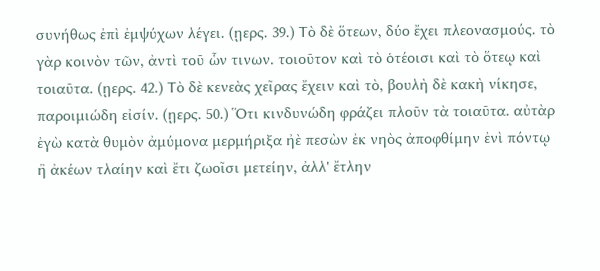συνήθως ἐπὶ ἐμψύχων λέγει. (ῃερς. 39.) Τὸ δὲ ὅτεων, δύο ἔχει πλεονασμούς. τὸ γὰρ κοινὸν τῶν, ἀντὶ τοῦ ὧν τινων. τοιοῦτον καὶ τὸ ὁτέοισι καὶ τὸ ὅτεῳ καὶ τοιαῦτα. (ῃερς. 42.) Τὸ δὲ κενεὰς χεῖρας ἔχειν καὶ τὸ, βουλὴ δὲ κακὴ νίκησε, παροιμιώδη εἰσίν. (ῃερς. 50.) Ὅτι κινδυνώδη φράζει πλοῦν τὰ τοιαῦτα. αὐτὰρ ἐγὼ κατὰ θυμὸν ἀμύμονα μερμήριξα ἠὲ πεσὼν ἐκ νηὸς ἀποφθίμην ἐνὶ πόντῳ ἢ ἀκέων τλαίην καὶ ἔτι ζωοῖσι μετείην, ἀλλ' ἔτλην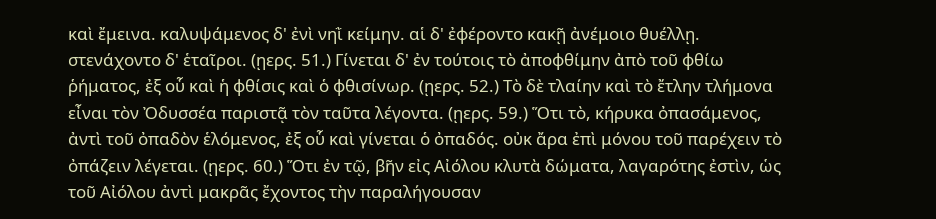καὶ ἔμεινα. καλυψάμενος δ' ἐνὶ νηῒ κείμην. αἱ δ' ἐφέροντο κακῇ ἀνέμοιο θυέλλῃ. στενάχοντο δ' ἑταῖροι. (ῃερς. 51.) Γίνεται δ' ἐν τούτοις τὸ ἀποφθίμην ἀπὸ τοῦ φθίω ῥήματος, ἐξ οὗ καὶ ἡ φθίσις καὶ ὁ φθισίνωρ. (ῃερς. 52.) Τὸ δὲ τλαίην καὶ τὸ ἔτλην τλήμονα εἶναι τὸν Ὀδυσσέα παριστᾷ τὸν ταῦτα λέγοντα. (ῃερς. 59.) Ὅτι τὸ, κήρυκα ὀπασάμενος, ἀντὶ τοῦ ὀπαδὸν ἑλόμενος, ἐξ οὗ καὶ γίνεται ὁ ὀπαδός. οὐκ ἄρα ἐπὶ μόνου τοῦ παρέχειν τὸ ὀπάζειν λέγεται. (ῃερς. 60.) Ὅτι ἐν τῷ, βῆν εἰς Αἰόλου κλυτὰ δώματα, λαγαρότης ἐστὶν, ὡς τοῦ Αἰόλου ἀντὶ μακρᾶς ἔχοντος τὴν παραλήγουσαν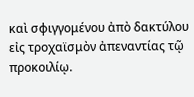καὶ σφιγγομένου ἀπὸ δακτύλου εἰς τροχαϊσμὸν ἀπεναντίας τῷ προκοιλίῳ.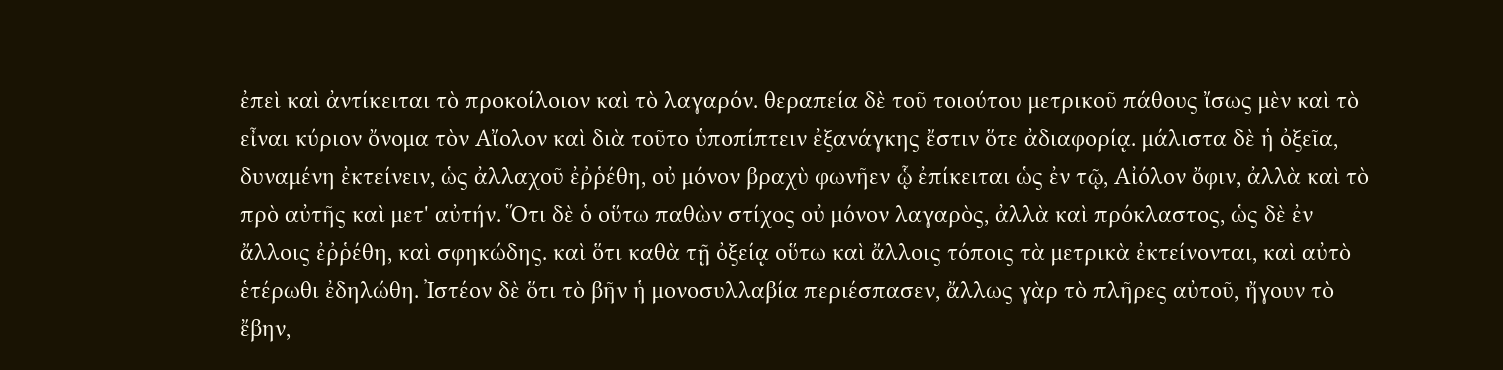ἐπεὶ καὶ ἀντίκειται τὸ προκοίλοιον καὶ τὸ λαγαρόν. θεραπεία δὲ τοῦ τοιούτου μετρικοῦ πάθους ἴσως μὲν καὶ τὸ εἶναι κύριον ὄνομα τὸν Αἴολον καὶ διὰ τοῦτο ὑποπίπτειν ἐξανάγκης ἔστιν ὅτε ἀδιαφορίᾳ. μάλιστα δὲ ἡ ὀξεῖα, δυναμένη ἐκτείνειν, ὡς ἀλλαχοῦ ἐῤῥέθη, οὐ μόνον βραχὺ φωνῆεν ᾧ ἐπίκειται ὡς ἐν τῷ, Αἰόλον ὄφιν, ἀλλὰ καὶ τὸ πρὸ αὐτῆς καὶ μετ' αὐτήν. Ὅτι δὲ ὁ οὕτω παθὼν στίχος οὐ μόνον λαγαρὸς, ἀλλὰ καὶ πρόκλαστος, ὡς δὲ ἐν ἄλλοις ἐῤῥέθη, καὶ σφηκώδης. καὶ ὅτι καθὰ τῇ ὀξείᾳ οὕτω καὶ ἄλλοις τόποις τὰ μετρικὰ ἐκτείνονται, καὶ αὐτὸ ἑτέρωθι ἐδηλώθη. Ἰστέον δὲ ὅτι τὸ βῆν ἡ μονοσυλλαβία περιέσπασεν, ἄλλως γὰρ τὸ πλῆρες αὐτοῦ, ἤγουν τὸ ἔβην,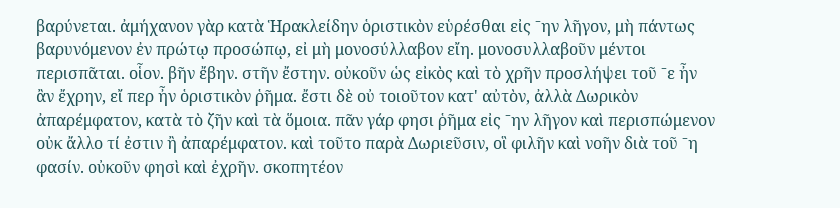βαρύνεται. ἀμήχανον γὰρ κατὰ Ἡρακλείδην ὁριστικὸν εὑρέσθαι εἰς ˉην λῆγον, μὴ πάντως βαρυνόμενον ἐν πρώτῳ προσώπῳ, εἰ μὴ μονοσύλλαβον εἴη. μονοσυλλαβοῦν μέντοι περισπᾶται. οἷον. βῆν ἔβην. στῆν ἔστην. οὐκοῦν ὡς εἰκὸς καὶ τὸ χρῆν προσλήψει τοῦ ˉε ἦν ἂν ἔχρην, εἴ περ ἦν ὁριστικὸν ῥῆμα. ἔστι δὲ οὐ τοιοῦτον κατ' αὐτὸν, ἀλλὰ Δωρικὸν ἀπαρέμφατον, κατὰ τὸ ζῆν καὶ τὰ ὅμοια. πᾶν γάρ φησι ῥῆμα εἰς ˉην λῆγον καὶ περισπώμενον οὐκ ἄλλο τί ἐστιν ἢ ἀπαρέμφατον. καὶ τοῦτο παρὰ Δωριεῦσιν, οἳ φιλῆν καὶ νοῆν διὰ τοῦ ˉη φασίν. οὐκοῦν φησὶ καὶ ἐχρῆν. σκοπητέον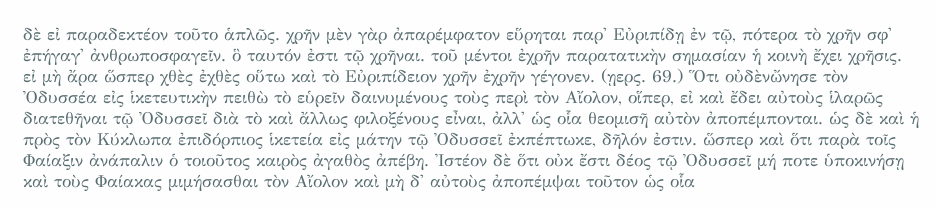δὲ εἰ παραδεκτέον τοῦτο ἁπλῶς. χρῆν μὲν γὰρ ἀπαρέμφατον εὕρηται παρ' Εὐριπίδῃ ἐν τῷ, πότερα τὸ χρῆν σφ' ἐπήγαγ' ἀνθρωποσφαγεῖν. ὃ ταυτόν ἐστι τῷ χρῆναι. τοῦ μέντοι ἐχρῆν παρατατικὴν σημασίαν ἡ κοινὴ ἔχει χρῆσις. εἰ μὴ ἄρα ὥσπερ χθὲς ἐχθὲς οὕτω καὶ τὸ Εὐριπίδειον χρῆν ἐχρῆν γέγονεν. (ῃερς. 69.) Ὅτι οὐδὲνὤνησε τὸν Ὀδυσσέα εἰς ἱκετευτικὴν πειθὼ τὸ εὑρεῖν δαινυμένους τοὺς περὶ τὸν Αἴολον, οἵπερ, εἰ καὶ ἔδει αὐτοὺς ἱλαρῶς διατεθῆναι τῷ Ὀδυσσεῖ διὰ τὸ καὶ ἄλλως φιλοξένους εἶναι, ἀλλ' ὡς οἷα θεομισῆ αὐτὸν ἀποπέμπονται. ὡς δὲ καὶ ἡ πρὸς τὸν Κύκλωπα ἐπιδόρπιος ἱκετεία εἰς μάτην τῷ Ὀδυσσεῖ ἐκπέπτωκε, δῆλόν ἐστιν. ὥσπερ καὶ ὅτι παρὰ τοῖς Φαίαξιν ἀνάπαλιν ὁ τοιοῦτος καιρὸς ἀγαθὸς ἀπέβη. Ἰστέον δὲ ὅτι οὐκ ἔστι δέος τῷ Ὀδυσσεῖ μή ποτε ὑποκινήσῃ καὶ τοὺς Φαίακας μιμήσασθαι τὸν Αἴολον καὶ μὴ δ' αὐτοὺς ἀποπέμψαι τοῦτον ὡς οἷα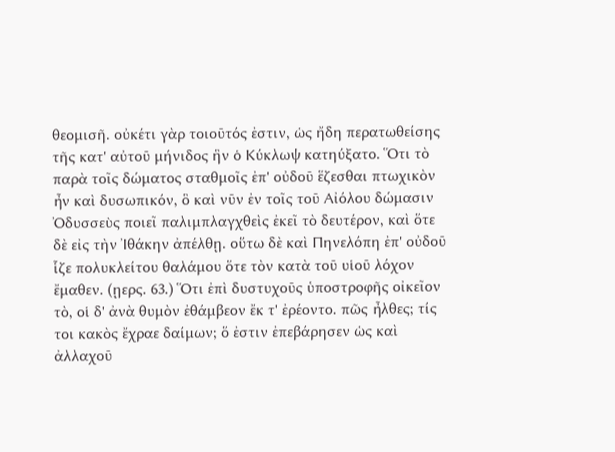θεομισῆ. οὐκέτι γὰρ τοιοῦτός ἐστιν, ὡς ἤδη περατωθείσης τῆς κατ' αὐτοῦ μήνιδος ἣν ὁ Κύκλωψ κατηύξατο. Ὅτι τὸ παρὰ τοῖς δώματος σταθμοῖς ἐπ' οὐδοῦ ἕζεσθαι πτωχικὸν ἦν καὶ δυσωπικόν, ὃ καὶ νῦν ἐν τοῖς τοῦ Αἰόλου δώμασιν Ὀδυσσεὺς ποιεῖ παλιμπλαγχθεὶς ἐκεῖ τὸ δευτέρον, καὶ ὅτε δὲ εἰς τὴν Ἰθάκην ἀπέλθῃ. οὕτω δὲ καὶ Πηνελόπη ἐπ' οὐδοῦ ἷζε πολυκλείτου θαλάμου ὅτε τὸν κατὰ τοῦ υἱοῦ λόχον ἔμαθεν. (ῃερς. 63.) Ὅτι ἐπὶ δυστυχοῦς ὑποστροφῆς οἰκεῖον τὸ, οἱ δ' ἀνὰ θυμὸν ἐθάμβεον ἔκ τ' ἐρέοντο. πῶς ἦλθες; τίς τοι κακὸς ἔχραε δαίμων; ὅ ἐστιν ἐπεβάρησεν ὡς καὶ ἀλλαχοῦ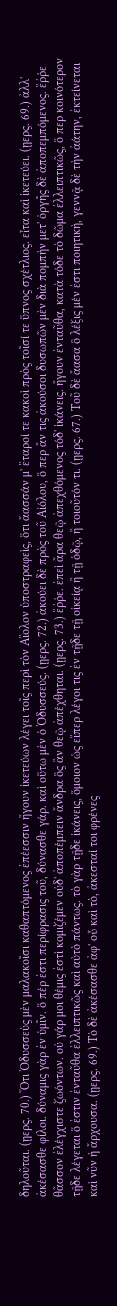δηλοῦται. (ῃερς. 70.) Ὅτι Ὀδυσσεὺς μὲν μαλακοῖσι καθαπτόμενος ἐπέεσσιν ἤγουν ἱκετεύων λέγει τοῖς περὶ τὸν Αἴολον ὑποστραφεὶς, ὅτι ἄασσάν μ' ἕταροί τε κακοὶ πρὸς τοῖσί τε ὕπνος σχέτλιος. εἶτα καὶ ἱκετεύει. (ῃερς. 69.) ἀλλ' ἀκέσασθε φίλοι. δύναμις γὰρ ἐν ὑμῖν. ὅ πέρ ἐστι περίφρασις τοῦ, δύνασθε γάρ. καὶ οὕτω μὲν ὁ Ὀδυσσεύς. (ῃερς. 72.) ἀκούει δὲ πρὸς τοῦ Αἰόλου, ὅ περ ἄν τις ἀκούσοι δυσωπῶν μὲν διὰ πομπὴν μετ' ὀργῆς δὲ ἀποπεμπόμενος. ἔῤῥε θᾶσσον ἐλέγχιστε ζωόντων. οὐ γάρ μοι θέμις ἐστὶ κομιζέμεν οὐδ' ἀποπέμπειν ἄνδρα ὃς ἂν θεῷ ἀπέχθηται. (ῃερς. 73.) ἔῤῥε. ἐπεὶ ἄρα θεῷ ἀπεχθόμενος τόδ' ἱκάνεις. ἤγουν ἐνταῦθα, κατὰ τόδε τὸ δῶμα ἐλλειπτικῶς, ὅ περ κοινότερον τῇδε λέγεται ὅ ἐστιν ἐνταῦθα ἐλλειπτικῶς καὶ αὐτὸ πάντως. τὸ γὰρ τῇδε ἱκάνεις, ὅμοιον ὡς εἴπερ λέγοι τις ἐν τῇδε τῇ οἰκείᾳ ἢ τῇ ὁδῷ, ἢ τοιοῦτόν τι. (ῃερς. 67.) Τοῦ δὲ ἄασα ὃ λέξις μέν ἐστι ποιητικὴ, γεννᾷ δὲ τὴν ἀάτην, ἐκτείνεται καὶ νῦν ἡ ἄρχουσα. (ῃερς. 69.) Τὸ δὲ ἀκέσασθε ἀφ' οὗ καὶ τὸ, ἀκεσταί τοι φρένες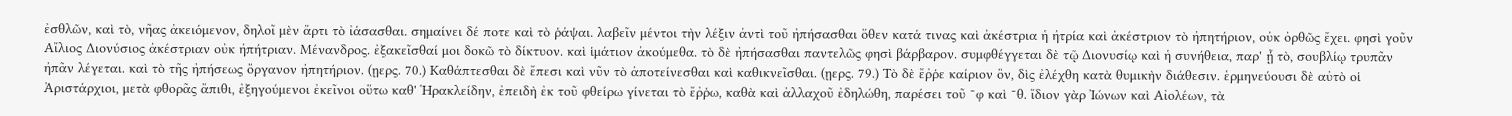ἐσθλῶν, καὶ τὸ, νῆας ἀκειόμενον, δηλοῖ μὲν ἄρτι τὸ ἰάσασθαι. σημαίνει δέ ποτε καὶ τὸ ῥάψαι. λαβεῖν μέντοι τὴν λέξιν ἀντὶ τοῦ ἠπήσασθαι ὅθεν κατά τινας καὶ ἀκέστρια ἡ ἠτρία καὶ ἀκέστριον τὸ ἠπητήριον, οὐκ ὀρθῶς ἔχει. φησὶ γοῦν Αἴλιος Διονύσιος ἀκέστριαν οὐκ ἠπήτριαν. Μένανδρος. ἐξακεῖσθαί μοι δοκῶ τὸ δίκτυον. καὶ ἱμάτιον ἀκούμεθα. τὸ δὲ ἠπήσασθαι παντελῶς φησὶ βάρβαρον. συμφθέγγεται δὲ τῷ Διονυσίῳ καὶ ἡ συνήθεια, παρ' ᾗ τὸ, σουβλίῳ τρυπᾶν ἠπᾶν λέγεται. καὶ τὸ τῆς ἠπήσεως ὄργανον ἠπητήριον. (ῃερς. 70.) Καθάπτεσθαι δὲ ἔπεσι καὶ νῦν τὸ ἀποτείνεσθαι καὶ καθικνεῖσθαι. (ῃερς. 79.) Τὸ δὲ ἔῤῥε καίριον ὂν, δὶς ἐλέχθη κατὰ θυμικὴν διάθεσιν. ἑρμηνεύουσι δὲ αὐτὸ οἱ Ἀριστάρχιοι, μετὰ φθορᾶς ἄπιθι, ἐξηγούμενοι ἐκεῖνοι οὕτω καθ' Ἡρακλείδην, ἐπειδὴ ἐκ τοῦ φθείρω γίνεται τὸ ἔῤῥω, καθὰ καὶ ἀλλαχοῦ ἐδηλώθη, παρέσει τοῦ ˉφ καὶ ˉθ. ἴδιον γὰρ Ἰώνων καὶ Αἰολέων, τὰ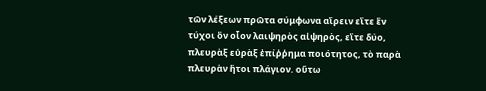τῶν λέξεων πρῶτα σύμφωνα αἴρειν εἴτε ἓν τύχοι ὂν οἷον λαιψηρὸς αἰψηρὸς, εἴτε δύο, πλευρὰξ εὐρὰξ ἐπίῤῥημα ποιότητος, τὸ παρὰ πλευρὰν ἤτοι πλάγιον. οὕτω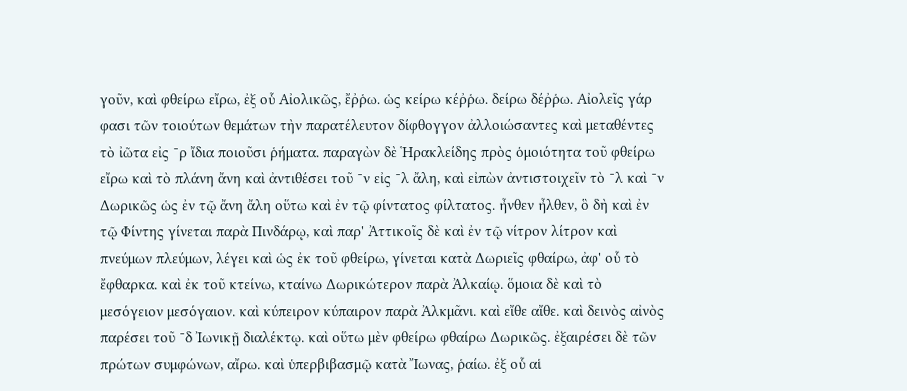γοῦν, καὶ φθείρω εἴρω, ἐξ οὗ Αἰολικῶς, ἔῤῥω. ὡς κείρω κέῤῥω. δείρω δέῤῥω. Αἰολεῖς γάρ φασι τῶν τοιούτων θεμάτων τὴν παρατέλευτον δίφθογγον ἀλλοιώσαντες καὶ μεταθέντες τὸ ἰῶτα εἰς ˉρ ἴδια ποιοῦσι ῥήματα. παραγὼν δὲ Ἡρακλείδης πρὸς ὁμοιότητα τοῦ φθείρω εἴρω καὶ τὸ πλάνη ἄνη καὶ ἀντιθέσει τοῦ ˉν εἰς ˉλ ἄλη, καὶ εἰπὼν ἀντιστοιχεῖν τὸ ˉλ καὶ ˉν Δωρικῶς ὡς ἐν τῷ ἄνη ἄλη οὕτω καὶ ἐν τῷ φίντατος φίλτατος. ἦνθεν ἦλθεν, ὃ δὴ καὶ ἐν τῷ Φίντης γίνεται παρὰ Πινδάρῳ, καὶ παρ' Ἀττικοῖς δὲ καὶ ἐν τῷ νίτρον λίτρον καὶ πνεύμων πλεύμων, λέγει καὶ ὡς ἐκ τοῦ φθείρω, γίνεται κατὰ Δωριεῖς φθαίρω, ἀφ' οὗ τὸ ἔφθαρκα. καὶ ἐκ τοῦ κτείνω, κταίνω Δωρικώτερον παρὰ Ἀλκαίῳ. ὅμοια δὲ καὶ τὸ μεσόγειον μεσόγαιον. καὶ κύπειρον κύπαιρον παρὰ Ἀλκμᾶνι. καὶ εἴθε αἴθε. καὶ δεινὸς αἰνὸς παρέσει τοῦ ˉδ Ἰωνικῇ διαλέκτῳ. καὶ οὕτω μὲν φθείρω φθαίρω Δωρικῶς. ἐξαιρέσει δὲ τῶν πρώτων συμφώνων, αἴρω. καὶ ὑπερβιβασμῷ κατὰ Ἴωνας, ῥαίω. ἐξ οὗ αἱ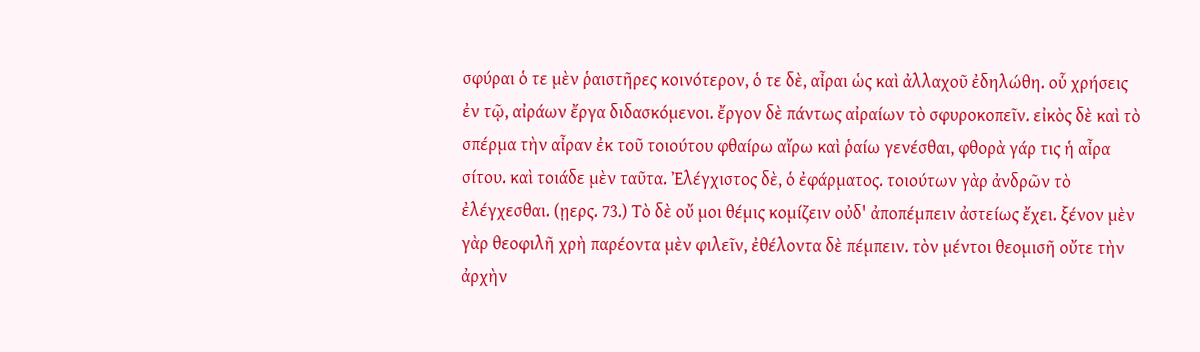σφύραι ὁ τε μὲν ῥαιστῆρες κοινότερον, ὁ τε δὲ, αἶραι ὡς καὶ ἀλλαχοῦ ἐδηλώθη. οὗ χρήσεις ἐν τῷ, αἰράων ἔργα διδασκόμενοι. ἔργον δὲ πάντως αἰραίων τὸ σφυροκοπεῖν. εἰκὸς δὲ καὶ τὸ σπέρμα τὴν αἶραν ἐκ τοῦ τοιούτου φθαίρω αἴρω καὶ ῥαίω γενέσθαι, φθορὰ γάρ τις ἡ αἶρα σίτου. καὶ τοιάδε μὲν ταῦτα. Ἐλέγχιστος δὲ, ὁ ἐφάρματος. τοιούτων γὰρ ἀνδρῶν τὸ ἐλέγχεσθαι. (ῃερς. 73.) Τὸ δὲ οὔ μοι θέμις κομίζειν οὐδ' ἀποπέμπειν ἀστείως ἔχει. ξένον μὲν γὰρ θεοφιλῆ χρὴ παρέοντα μὲν φιλεῖν, ἐθέλοντα δὲ πέμπειν. τὸν μέντοι θεομισῆ οὔτε τὴν ἀρχὴν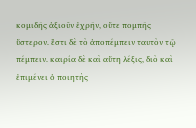κομιδῆς ἀξιοῦν ἐχρῆν, οὔτε πομπῆς ὕστερον. ἔστι δὲ τὸ ἀποπέμπειν ταυτὸν τῷ πέμπειν. καιρία δὲ καὶ αὕτη λέξις, διὸ καὶ ἐπιμένει ὁ ποιητὴς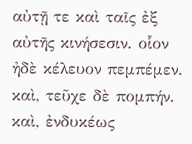αὐτῇ τε καὶ ταῖς ἐξ αὐτῆς κινήσεσιν. οἷον ἠδὲ κέλευον πεμπέμεν. καὶ, τεῦχε δὲ πομπήν. καὶ, ἐνδυκέως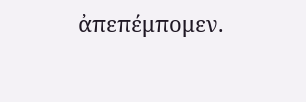ἀπεπέμπομεν.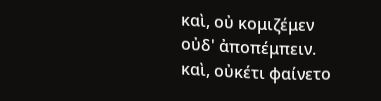καὶ, οὐ κομιζέμεν οὐδ' ἀποπέμπειν. καὶ, οὐκέτι φαίνετο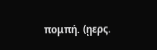πομπή. (ῃερς.